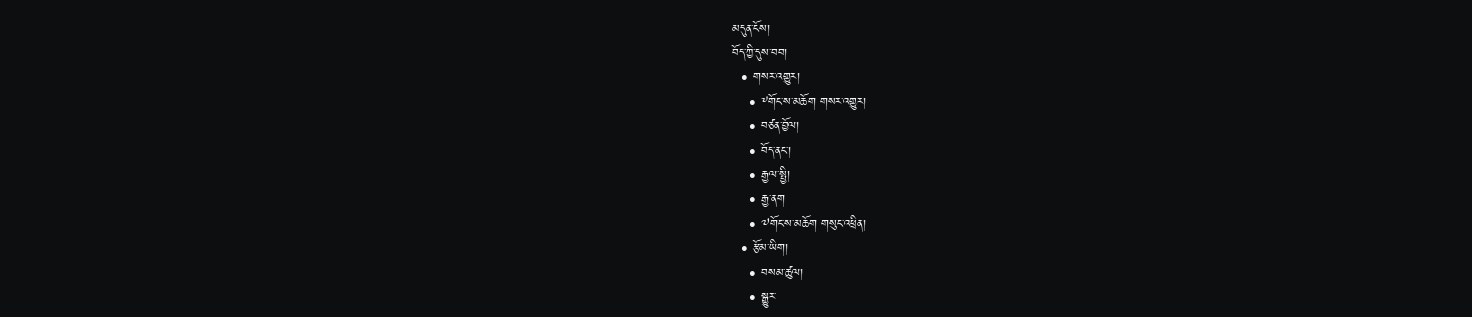མདུན་ངོས།
བོད་ཀྱི་དུས་བབ།
  • གསར་འགྱུར།
    • ༸གོང་ས་མཆོག གསར་འགྱུར།
    • བཙན་བྱོལ།
    • བོད་ནང་།
    • རྒྱལ་སྤྱི།
    • རྒྱ་ནག
    • ༧གོང་ས་མཆོག གསུང་འཕྲིན།
  • རྩོམ་ཡིག།
    • བསམ་ཚུལ།
    • སྒྱུར་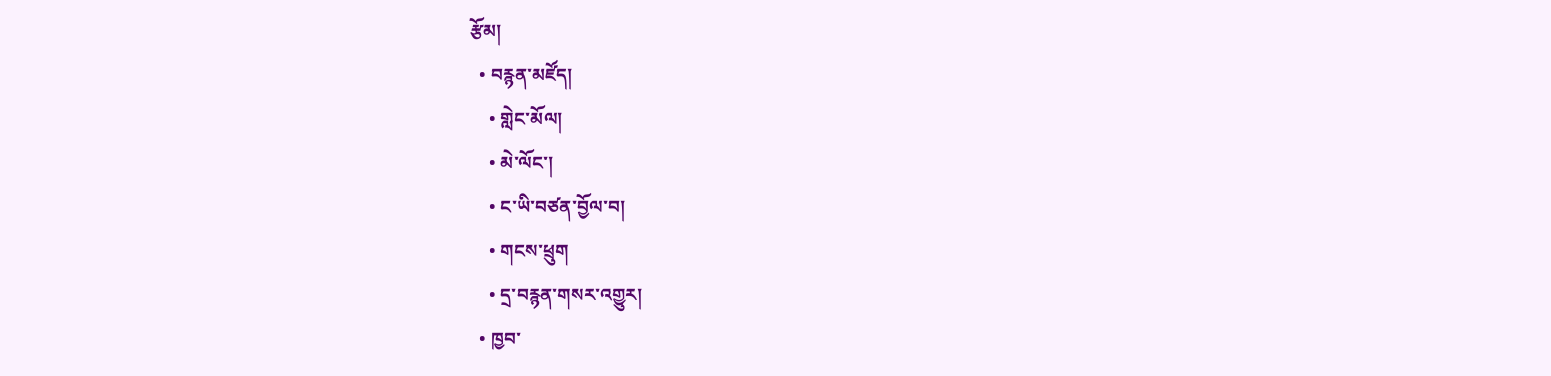རྩོམ།
  • བརྙན་མཛོད།
    • གླེང་མོལ།
    • མེ་ལོང་།
    • ང་ཡི་བཙན་བྱོལ་བ།
    • གངས་ཕྲུག
    • དྲ་བརྙན་གསར་འགྱུར།
  • ཁྱབ་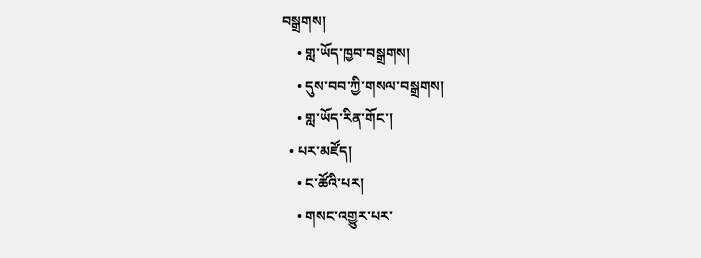བསྒྲགས།
    • གླ་ཡོད་ཁྱབ་བསྒྲགས།
    • དུས་བབ་ཀྱི་གསལ་བསྒྲགས།
    • གླ་ཡོད་རིན་གོང་།
  • པར་མཛོད།
    • ང་ཚོའི་པར།
    • གསང་འགྱུར་པར་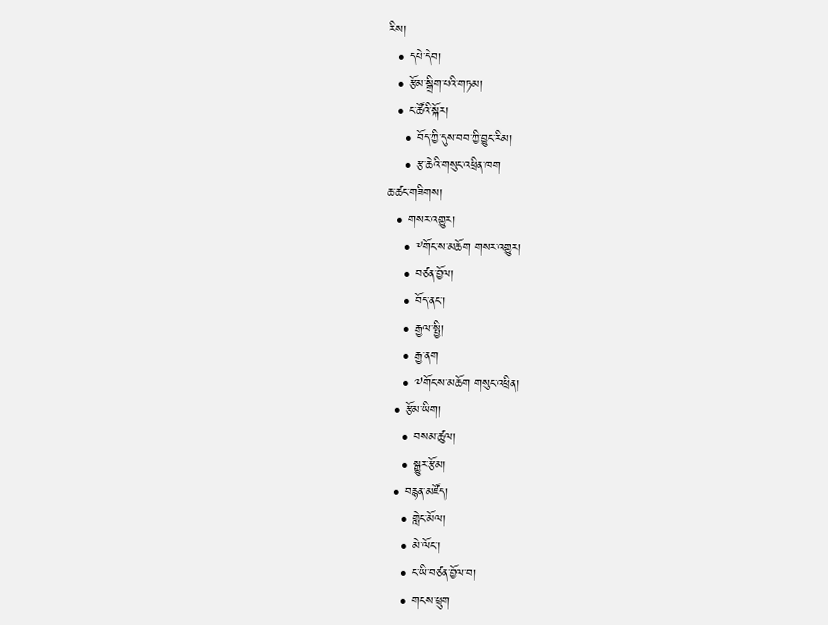རིས།
  • དཔེ་དེབ།
  • རྩོམ་སྒྲིག་པའི་གཏམ།
  • ང་ཚོའི་སྐོར།
    • བོད་ཀྱི་དུས་བབ་ཀྱི་བྱུང་རིམ།
    • རྩ་ཆེའི་གསུང་འཕྲིན་ཁག
ཆ་ཚང་གཟིགས།
  • གསར་འགྱུར།
    • ༸གོང་ས་མཆོག གསར་འགྱུར།
    • བཙན་བྱོལ།
    • བོད་ནང་།
    • རྒྱལ་སྤྱི།
    • རྒྱ་ནག
    • ༧གོང་ས་མཆོག གསུང་འཕྲིན།
  • རྩོམ་ཡིག།
    • བསམ་ཚུལ།
    • སྒྱུར་རྩོམ།
  • བརྙན་མཛོད།
    • གླེང་མོལ།
    • མེ་ལོང་།
    • ང་ཡི་བཙན་བྱོལ་བ།
    • གངས་ཕྲུག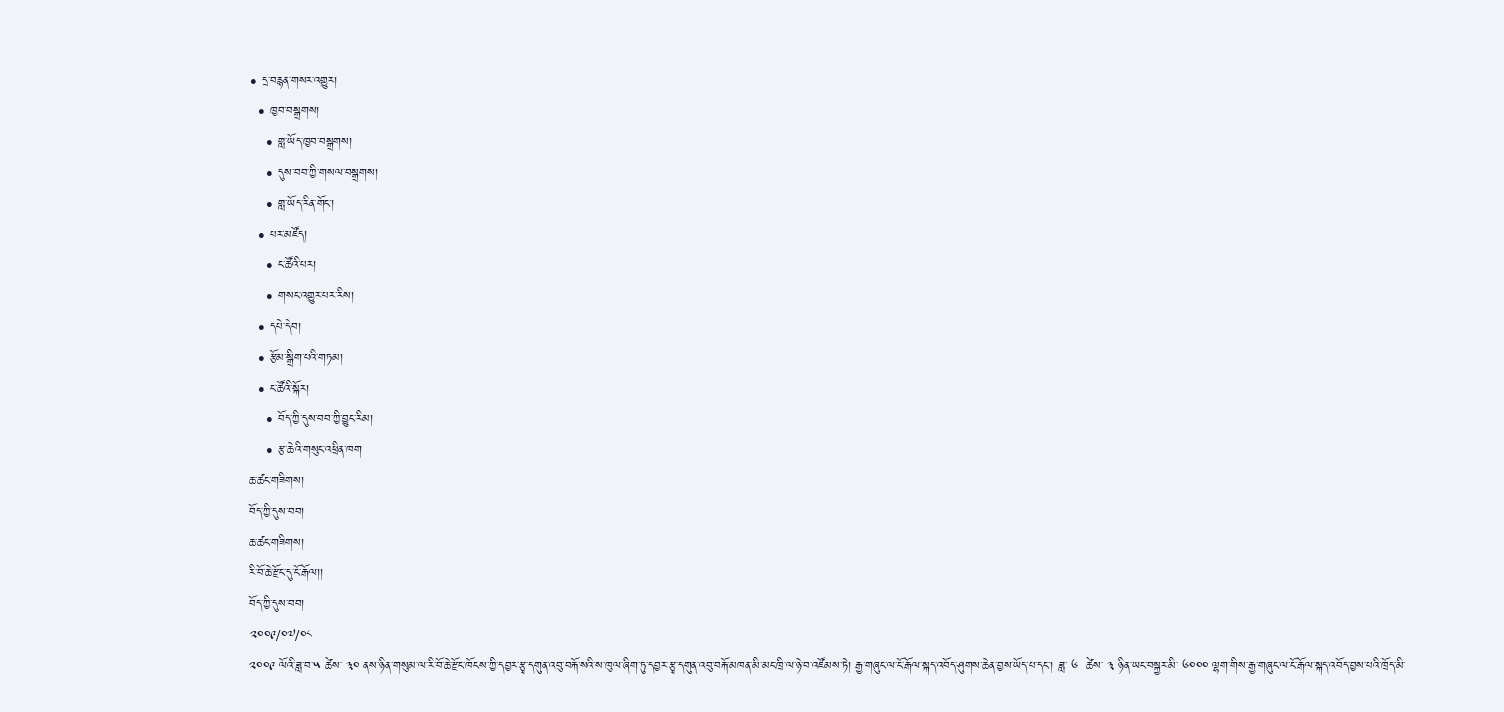• དྲ་བརྙན་གསར་འགྱུར།
  • ཁྱབ་བསྒྲགས།
    • གླ་ཡོད་ཁྱབ་བསྒྲགས།
    • དུས་བབ་ཀྱི་གསལ་བསྒྲགས།
    • གླ་ཡོད་རིན་གོང་།
  • པར་མཛོད།
    • ང་ཚོའི་པར།
    • གསང་འགྱུར་པར་རིས།
  • དཔེ་དེབ།
  • རྩོམ་སྒྲིག་པའི་གཏམ།
  • ང་ཚོའི་སྐོར།
    • བོད་ཀྱི་དུས་བབ་ཀྱི་བྱུང་རིམ།
    • རྩ་ཆེའི་གསུང་འཕྲིན་ཁག
ཆ་ཚང་གཟིགས།
བོད་ཀྱི་དུས་བབ།
ཆ་ཚང་གཟིགས།
རི་བོ་ཆེ་རྫོང་དུ་ངོ་རྒོལ།།
བོད་ཀྱི་དུས་བབ།
༢༠༠༩/༠༧/༠༨
༢༠༠༩ ལོའི་ཟླ་བ་༥ ཚེས་ ༣༠ ནས་ཉིན་གསུམ་ལ་རི་བོ་ཆེ་རྫོང་ཁོངས་ཀྱི་དབྱར་རྩྭ་དགུན་འབུ་བརྐོ་སའི་ས་ཁུལ་ཞིག་ཏུ་དབྱར་རྩྭ་དགུན་འབུ་བརྐོ་མཁན་མི་མང་ཁྲི་ལ་ཉེ་བ་འཛོམས་ཏེ། རྒྱ་གཞུང་ལ་ངོ་རྒོལ་སྐད་འབོད་ཤུགས་ཆེན་བྱས་ཡོད་པ་དང་། ཟླ་ ༦  ཚེས་ ༣ ཉིན་ཡང་བསྐྱར་མི་ ༦༠༠༠ ལྷག་གིས་རྒྱ་གཞུང་ལ་ངོ་རྒོལ་སྐད་འབོད་བྱས་པའི་ཁྲོད་མི་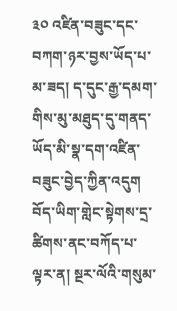༣༠ འཛིན་བཟུང་དང་བཀག་ཉར་བྱས་ཡོད་པ་མ་ཟད། ད་དུང་རྒྱ་དམག་གིས་མུ་མཐུད་དུ་གནད་ཡོད་མི་སྣ་དག་འཛིན་བཟུང་བྱེད་ཀྱིན་འདུག
བོད་ཡིག་གླེང་སྟེགས་དྲ་ཚིགས་ནང་བཀོད་པ་ལྟར་ན། སྔར་ལོའི་གསུམ་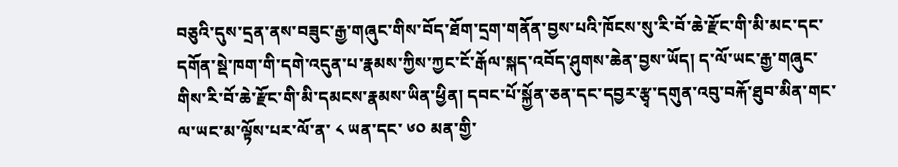བཅུའི་དུས་དྲན་ནས་བཟུང་རྒྱ་གཞུང་གིས་བོད་ཐོག་དྲག་གནོན་བྱས་པའི་ཁོངས་སུ་རི་བོ་ཆེ་རྫོང་གི་མི་མང་དང་དགོན་སྡེ་ཁག་གི་དགེ་འདུན་པ་རྣམས་ཀྱིས་ཀྱང་ངོ་རྒོལ་སྐད་འབོད་ཤུགས་ཆེན་བྱས་ཡོད། ད་ལོ་ཡང་རྒྱ་གཞུང་གིས་རི་བོ་ཆེ་རྫོང་གི་མི་དམངས་རྣམས་ཡིན་ཕྱིན། དབང་པོ་སྐྱོན་ཅན་དང་དབྱར་རྩྭ་དགུན་འབུ་བརྐོ་ཐུབ་མིན་གང་ལ་ཡང་མ་ལྟོས་པར་ལོ་ན་ ༨ ཡན་དང་ ༦༠ མན་གྱི་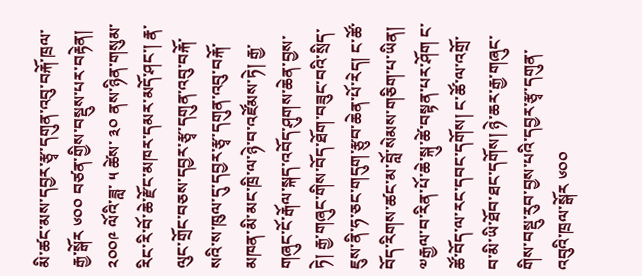མི་ཚང་མས་དབྱར་རྩྭ་དགུན་འབུ་བརྐོ་ཁྲལ་རྒྱ་སྒོར ༦༠༠ བཙན་གྱིས་བསྡུས་པར་བརྟེན། ༢༠༠༩ ལོའི་ཟླ་ ༥ ཚེས་ ༣༠ ནས་ཉིན་གསུམ་རིང་རི་བོ་ཆེ་རྫོང་མཁར་དམར་མདོ་ཤང་། རྣ་ལུང་གྲོང་བཅས་དབྱར་རྩྭ་དགུན་འབུ་བརྐོ་སའི་ས་ཁུལ་དུ་དབྱར་རྩྭ་དགུན་འབུ་བརྐོ་མཁན་མི་མང་ཁྲི་ལ་ཉེ་བ་འཛོམས་ཏེ། རྒྱ་གཞུང་ངོ་རྒོལ་སྐད་འབོད་ཤུགས་ཆེན་བྱས་ཏེ། རྒྱ་གཞུང་གིས་བོད་ཐོག་བཟུང་བའི་སྲིད་ཇུས་ནི་ཧ་ཅང་གདུག་རྩུབ་ཆེན་པོ་རེད། ང་ཚོ་བོད་རིགས་ཚང་མ་བློ་སེམས་གཅིག་པ་ཡིན། ༧རྒྱལ་བ་རིན་པོ་ཆེ་སྐུ་ཚེ་བསྟན་པར་ཤོག ང་ཚོ་བོད་ལ་རང་དབང་དགོས། ང་ཚོ་ལ་འགྲོ་བ་མི་ཡི་ཐོབ་ཐང་དགོས། ཉེ་ཆར་རྒྱ་གཞུང་གིས་བསྡུ་རུབ་བྱས་པའི་དབྱར་རྩྭ་དགུན་འབུའི་ཁྲལ་སྒོར ༦༠༠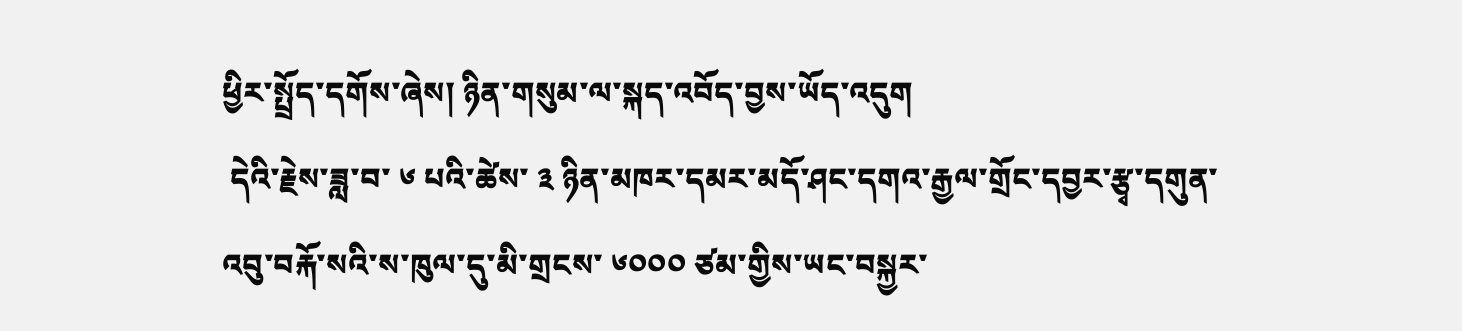ཕྱིར་སྤྲོད་དགོས་ཞེས། ཉིན་གསུམ་ལ་སྐད་འབོད་བྱས་ཡོད་འདུག
 དེའི་རྗེས་ཟླ་བ་ ༦ པའི་ཚེས་ ༣ ཉིན་མཁར་དམར་མདོ་ཤང་དགའ་རྒྱལ་གྲོང་དབྱར་རྩྭ་དགུན་འབུ་བརྐོ་སའི་ས་ཁུལ་དུ་མི་གྲངས་ ༦༠༠༠ ཙམ་གྱིས་ཡང་བསྐྱར་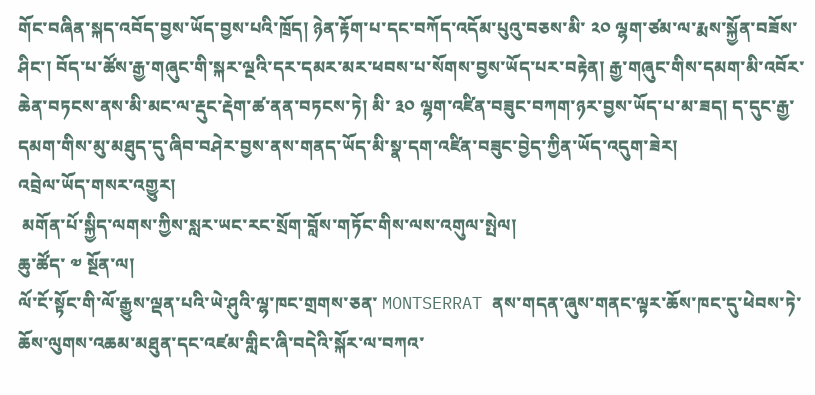གོང་བཞིན་སྐད་འབོད་བྱས་ཡོད་བྱས་པའི་ཁྲོད། ཉེན་རྟོག་པ་དང་བཀོད་འདོམ་པུའུ་བཅས་མི་ ༢༠ ལྷག་ཙམ་ལ་རྨས་སྐྱོན་བཟོས་ཤིང་། བོད་པ་ཚོས་རྒྱ་གཞུང་གི་སྐར་ལྔའི་དར་དམར་མར་ཕབས་པ་སོགས་བྱས་ཡོད་པར་བརྟེན། རྒྱ་གཞུང་གིས་དམག་མི་འབོར་ཆེན་བཏངས་ནས་མི་མང་ལ་རྡུང་རྡེག་ཚ་ནན་བཏངས་ཏེ། མི་ ༣༠ ལྷག་འཛིན་བཟུང་བཀག་ཉར་བྱས་ཡོད་པ་མ་ཟད། ད་དུང་རྒྱ་དམག་གིས་མུ་མཐུད་དུ་ཞིབ་བཤེར་བྱས་ནས་གནད་ཡོད་མི་སྣ་དག་འཛིན་བཟུང་བྱེད་ཀྱིན་ཡོད་འདུག་ཟེར།
འབྲེལ་ཡོད་གསར་འགྱུར།
 མགོན་པོ་སྐྱིད་ལགས་ཀྱིས་སླར་ཡང་རང་སྲོག་བློས་གཏོང་གིས་ལས་འགུལ་སྤེལ།
ཆུ་ཚོད་ ༧ སྔོན་ལ།
ལོ་ངོ་སྟོང་གི་ལོ་རྒྱུས་ལྡན་པའི་ཡེ་ཤུའི་ལྷ་ཁང་གྲགས་ཅན་ MONTSERRAT ནས་གདན་ཞུས་གནང་ལྟར་ཆོས་ཁང་དུ་ཕེབས་ཏེ་ཆོས་ལུགས་འཆམ་མཐུན་དང་འཛམ་གླིང་ཞི་བདེའི་སྐོར་ལ་བཀའ་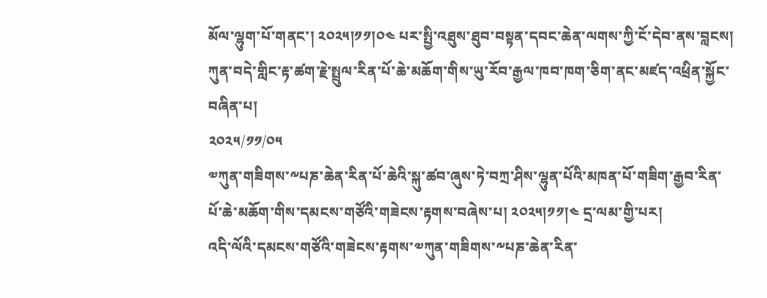མོལ་ལྷུག་པོ་གནང་། ༢༠༢༥།༡༡།༠༤ པར་སྤྱི་འཐུས་ཐུབ་བསྟན་དབང་ཆེན་ལགས་ཀྱི་ངོ་དེབ་ནས་བླངས།
ཀུན་བདེ་གླིང་རྟ་ཚག་རྗེ་སྤྲུལ་རིན་པོ་ཆེ་མཆོག་གིས་ཡུ་རོབ་རྒྱལ་ཁབ་ཁག་ཅིག་ནང་མཛད་འཕྲིན་སྐྱོང་བཞིན་པ།
༢༠༢༥/༡༡/༠༥
༧ཀུན་གཟིགས་༸པཎ་ཆེན་རིན་པོ་ཆེའི་སྐུ་ཚབ་ཞུས་ཏེ་བཀྲ་ཤིས་ལྷུན་པོའི་མཁན་པོ་གཟིག་རྒྱབ་རིན་པོ་ཆེ་མཆོག་གིས་དམངས་གཙོའི་གཟེངས་རྟགས་བཞེས་པ། ༢༠༢༥།༡༡།༤ དྲ་ལམ་གྱི་པར།
འདི་ལོའི་དམངས་གཙོའི་གཟེངས་རྟགས་༧ཀུན་གཟིགས་༸པཎ་ཆེན་རིན་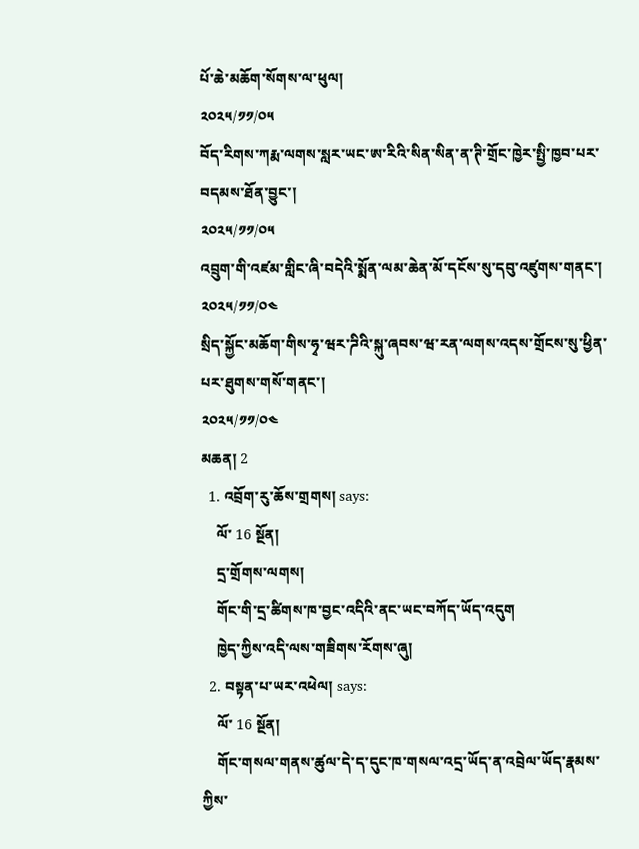པོ་ཆེ་མཆོག་སོགས་ལ་ཕུལ།
༢༠༢༥/༡༡/༠༥
བོད་རིགས་ཀརྨ་ལགས་སླར་ཡང་ཨ་རིའི་སིན་སིན་ན་ཊི་གྲོང་ཁྱེར་སྤྱི་ཁྱབ་པར་བདམས་ཐོན་བྱུང་།
༢༠༢༥/༡༡/༠༥
འབྲུག་གི་འཛམ་གླིང་ཞི་བདེའི་སྨོན་ལམ་ཆེན་མོ་དངོས་སུ་དབུ་འཛུགས་གནང་།
༢༠༢༥/༡༡/༠༤
སྲིད་སྐྱོང་མཆོག་གིས་ཧྭ་ཝར་ཌིའི་སྐུ་ཞབས་ཝ་རན་ལགས་འདས་གྲོངས་སུ་ཕྱིན་པར་ཐུགས་གསོ་གནང་།
༢༠༢༥/༡༡/༠༤
མཆན། 2
  1. འབྲོག་རུ་ཆོས་གྲགས། says:
    ལོ་ 16 སྔོན།
    དྲ་གྲོགས་ལགས།
    གོང་གི་དྲ་ཚིགས་ཁ་བྱང་འདིའི་ནང་ཡང་བཀོད་ཡོད་འདུག
    ཁྱེད་ཀྱིས་འདི་ལས་གཟིགས་རོགས་ཞུ།
  2. བསྟན་པ་ཡར་འཕེལ། says:
    ལོ་ 16 སྔོན།
    གོང་གསལ་གནས་ཚུལ་དེ་ད་དུང་ཁ་གསལ་འདྲ་ཡོད་ན་འབྲེལ་ཡོད་རྣམས་ཀྱིས་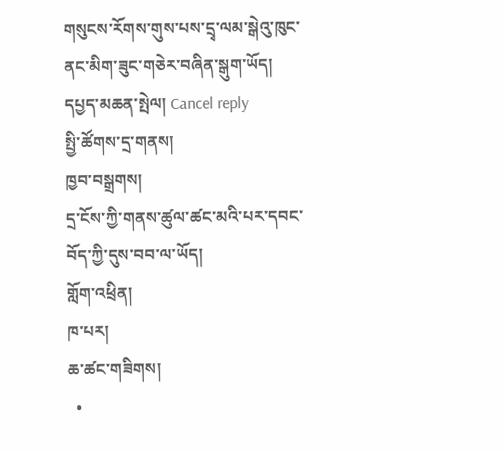གསུངས་རོགས་གུས་པས་དྲྭ་ལམ་སྒེའུ་ཁུང་ནང་མིག་ཟུང་གཅེར་བཞིན་སྒུག་ཡོད།
དཔྱད་མཆན་སྤེལ། Cancel reply
སྤྱི་ཚོགས་དྲ་གནས།
ཁྱབ་བསྒྲགས།
དྲ་ངོས་ཀྱི་གནས་ཚུལ་ཚང་མའི་པར་དབང་བོད་ཀྱི་དུས་བབ་ལ་ཡོད།
གློག་འཕྲིན།
ཁ་པར།
ཆ་ཚང་གཟིགས།
  •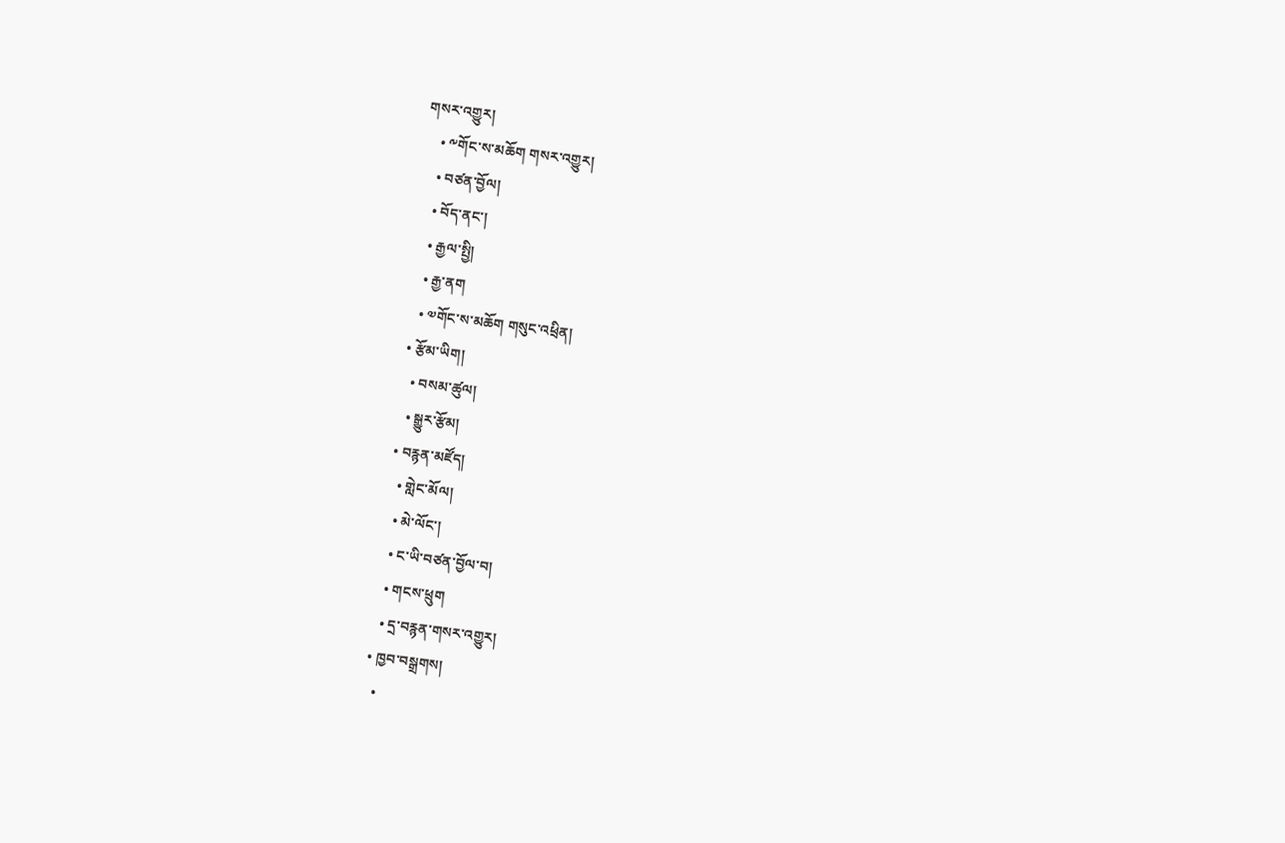གསར་འགྱུར།
    • ༸གོང་ས་མཆོག གསར་འགྱུར།
    • བཙན་བྱོལ།
    • བོད་ནང་།
    • རྒྱལ་སྤྱི།
    • རྒྱ་ནག
    • ༧གོང་ས་མཆོག གསུང་འཕྲིན།
  • རྩོམ་ཡིག།
    • བསམ་ཚུལ།
    • སྒྱུར་རྩོམ།
  • བརྙན་མཛོད།
    • གླེང་མོལ།
    • མེ་ལོང་།
    • ང་ཡི་བཙན་བྱོལ་བ།
    • གངས་ཕྲུག
    • དྲ་བརྙན་གསར་འགྱུར།
  • ཁྱབ་བསྒྲགས།
    •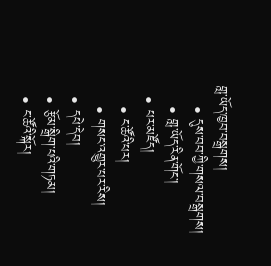གླ་ཡོད་ཁྱབ་བསྒྲགས།
    • དུས་བབ་ཀྱི་གསལ་བསྒྲགས།
    • གླ་ཡོད་རིན་གོང་།
  • པར་མཛོད།
    • ང་ཚོའི་པར།
    • གསང་འགྱུར་པར་རིས།
  • དཔེ་དེབ།
  • རྩོམ་སྒྲིག་པའི་གཏམ།
  • ང་ཚོའི་སྐོར།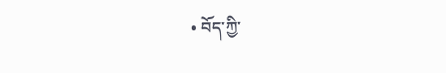• བོད་ཀྱི་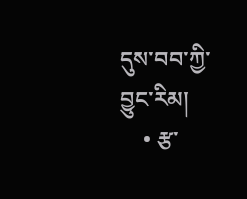དུས་བབ་ཀྱི་བྱུང་རིམ།
    • རྩ་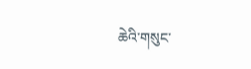ཆེའི་གསུང་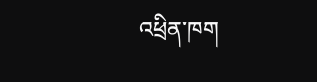འཕྲིན་ཁག